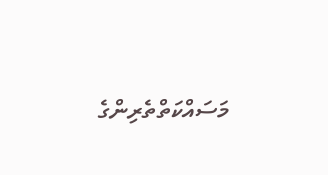މަސައްކަތްތެރިންގެ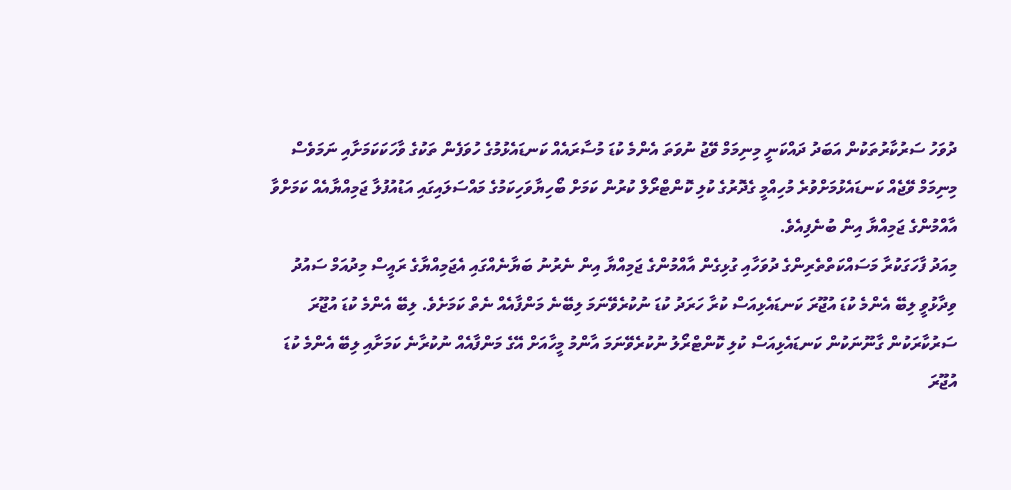ދުވަހު ސަރުކާރުތަކުން އަބަދު ދައްކަނީ މިނިމަމް ވޭޖު ނުވަތަ އެންމެ ކުޑަ މުސާރައެއް ކަނޑައެޅުމުގެ ހުވަފެން ތަކުގެ ވާހަކަކަމަށާއި ނަމަވެސް މިނިމަމް ވޭޖެއް ކަނޑައެޅުމަށްވުރެ މުހިއްމީ ގެދޮރުގެ ކުލި ކޮންޓްރޯލް ކުރުން ކަމަށް ބޯހިޔާވަހިކަމުގެ މައްސަލައިގައި އަޑުއުފުލާ ޖަމިއްޔާއެއް ކަމަށްވާ އާއްމުންގެ ޖަމިއްޔާ އިން ބުނެފިއެވެ.
މިއަދު ފާހަގަކުރާ މަސައްކަތްތެރިންގެ ދުވަހާއި ގުޅިގެން އާއްމުންގެ ޖަމިއްޔާ އިން ނެރުނު ބަޔާނެއްގައި އެޖަމިއްޔާގެ ރައީސް މިދުއަމް ސައުދު ވިދާޅުވީ ލިބޭ އެންމެ ކުޑަ އުޖޫރަ ކަނޑައެޅިއަސް ކުރާ ހަރަދު ކުޑަ ނުކުރެވޭނަމަ ލިބޭނެ މަންފާއެއް ނެތް ކަމަށެވެ. ލިބޭ އެންމެ ކުޑަ އުޖޫރަ ސަރުކާރަކުން ގާނޫނަކުން ކަނޑައެޅިއަސް ކުލި ކޮންޓްރޯލު ނުކުރެވޭނަމަ އާންމު މީހާއަށް އޭގެ މަންފާއެއް ނުކުރާނެ ކަމަށާއި ލިބޭ އެންމެ ކުޑަ އުޖޫރަ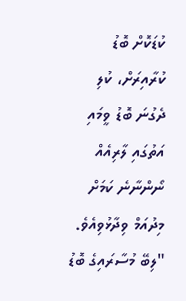ކުޑަކޮށް ބޮޑު ކުރާއިރަށް، ކުލި ދެގުނަ ބޮޑު ވީމައި އަތުގައި ލާރިއެއް ނޯންނާނެ ކަމަށް މިދުއަމް ވިދާޅުވިއެވެ.
"ލިބޭ މުސާރައިގެ ބޮޑު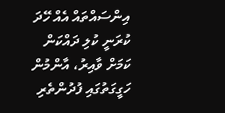އިންސައްތައް އެއް ހޭދަ ކުރަނީ ކުލި ދައްކަން ކަމަށް ވާއިރު، އާންމުން ހަގީގަތުގައި ފުދުންތެރި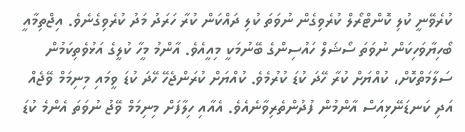ކުރެވޭނީ ކުލި ކޮންޓްރޯލް ކުރެވިގެން ނުވަތަ ކުލި ދައްކަން ކުރާ ހަރަދު މަދު ކުރެވިގެނެވެ. އިޖްތިމާއީ ބޯހިޔާވަހިކަން ނުވަތަ ސޯޝަލް ހައުސިންގެ ބޭނުމަކީ މިއީއެވެ. އާންމު މީހާ ކުލީގެ އަޅުވެތިކަމުން ސަލާމަތްކޮށް، ކުއްޔަށް ކުރާ ހޭދަ ކުޑަ ކުރުމެވެ. ކުއްޔަށް ކުރަންޖެހޭ ހޭދަ ކުޑަ ވީމައި މިނިމަމް ވޭޖެއް އަދި ކަނޑަނޭޅިއަސް އާންމުން ފުދުންތެރިވާނެއެވެ. އެއާއި ހިލާފަށް މިނިމަމް ވޭޖު ނުވަތަ އެންމެ ކުޑަ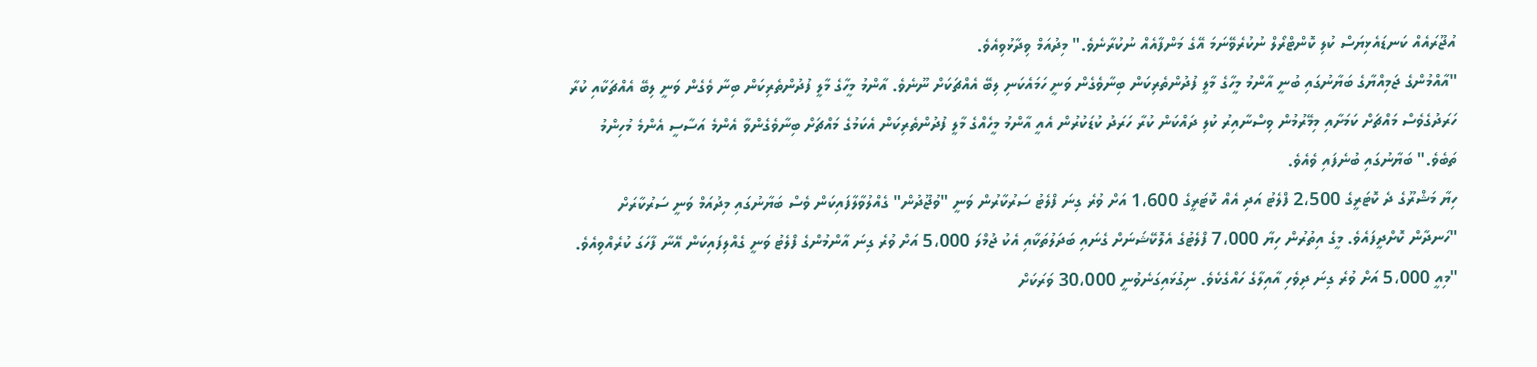އުޖޫރައެއް ކަނޑައެޅިޔަސް ކުލި ކޮންޓްރޯލް ނުކުރެވޭނަމަ އޭގެ މަންފާއެއް ނުކުރާނެވެ." މިދުއަމް ވިދާޅުވިއެވެ.
"އާއްމުންގެ ޖަމިއްޔާގެ ބަޔާނުގައި ބުނީ އާންމު މީހާގެ މާލީ ފުދުންތެރިކަން ބިނާވެގެން ވަނީ ހަމައެކަނި ލިބޭ އެއްޗަކަށް ނޫނެވެ. އާންމު މީހާގެ މާލީ ފުދުންތެރިކަން ބިނާ ވެގެން ވަނީ ލިބޭ އެއްޗަކާއި ކުރާ ހަރަދުގެވެސް މައްޗަށް ކަމަށާއި މިމޭރުމުން ވިސްނާއިރު ކުލި ދައްކަން ކުރާ ހަރަދު ކުޑަކުރުން އެއީ އާންމު މީހެއްގެ މާލީ ފުދުންތެރިކަން އެކަމުގެ މައްޗަށް ބިނާވެގެންވާ އެންމެ އަސާސީ އެންމެ މުހިންމު ތަބެވެ." ބަޔާނުގައި ބުނެފައި ވެއެވެ.
ހިޔާ މަޝްރޫގެ ދެ ކޮޓަރީގެ 2،500 ފްލެޓު އަދި އެއް ކޮޓަރީގެ 1،600 އަށް ވުރެ ގިނަ ފްލެޓު ސަރުކާރުން ވަނީ "ވުޖޫދުން" ގެއްލުވާލާފައިކަން ވެސް ބަޔާނުގައި މިދުއަމް ވަނީ ސަރުކާރަށް "ހަނދާން ކޮށްދީފައެވެ. މީގެ އިތުރުން ހިޔާ 7،000 ފްލެޓުގެ އެލޮކޭޝަނަށް ގެނައި ބަދަލުތަކާއި އެކު ޖުމްލަ 5،000 އަށް ވުރެ ގިނަ އާންމުންގެ ފްލެޓު ވަނީ ގެއްލިފައިކަން އޭނާ ފާހަގަ ކުރެއްވިއެވެ.
"މިއީ 5،000 އަށް ވުރެ ގިނަ ދިވެހި އާއިލާގެ ހައްގެކެވެ. ނިގުޅައިގަނެވުނީ 30،000 ވަރަކަށް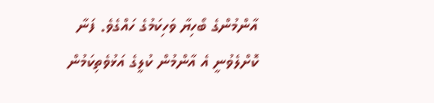އާންމުންގެ ބޯހިޔާ ވަހިކަމުގެ ހައްގެވެ. ފަނާ ކޮށްލެވުނީ އެ އާންމުން ކުލީގެ އަޅުވެތިކަމުން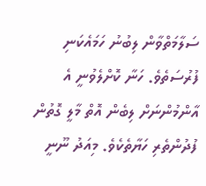ސަލާމަތްވާން ލިބުނު ހަމައެކަނި ފުރުސަތެވެ. ހަނާ ކޮށްލެވުނީ އެ އާންމުންނަށް ލިބެން އޮތް މާލީ ގޮތުން ފުދުންތެރި ހަޔާތެކެވެ. މިއަދު ނޫނީ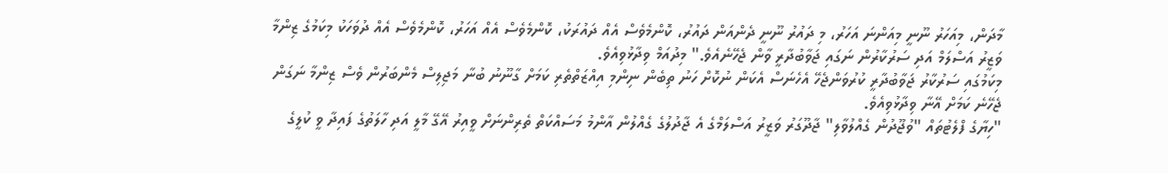މާދަން، މިއަހަރު ނޫނީ މިއަންނަ އަހަރު، މި ދައުރު ނޫނީ ދެންއަން ދައުރު، ކޮންމެވެސް އެއް ދައުރަކު، ކޮންމެވެސް އެއް އަހަރު، ކޮންމެވެސް އެއް ދުވަހަކު މިކަމުގެ ޒިންމާ ވަޒީރު އަސްލަމް އަދި ސަރުކާރުން ނަގައި ޖަވާބުދާރީ ވާން ޖެހޭނެއެވެ." މިދުއަމް ވިދާޅުވިއެވެ.
މިކަމުގައި ސަރުކާރު ޖަވާބުދާރީ ކުރުވަންޖެހޭ އެހެނަސް އެކަން ނުކޮށް ހަނު ތިބެން ނިންމި އިއްޒަތްތެރި ކަމަށް ގާނޫނު ބުނާ މަޖިލިސް މެންބަރުން ވެސް ޒިންމާ ނަގަން ޖެހޭނެ ކަމަށް އޭނާ ވިދާޅުވިއެވެ.
"ހިޔާގެ ފްލެޓުތައް "ވުޖޫދުން ގެއްލުވާލި" ޖާދޫގަރު ވަޒީރު އަސްލަމްގެ އެ ޖާދުލުގެ ގެއްލުން އާންމު މަސައްކަތް ތެރިންނަށް ވީއިރު އޭގޭ މާލީ އަދި ހާލަތުގެ ފައިދާ ވީ ކުލީގެ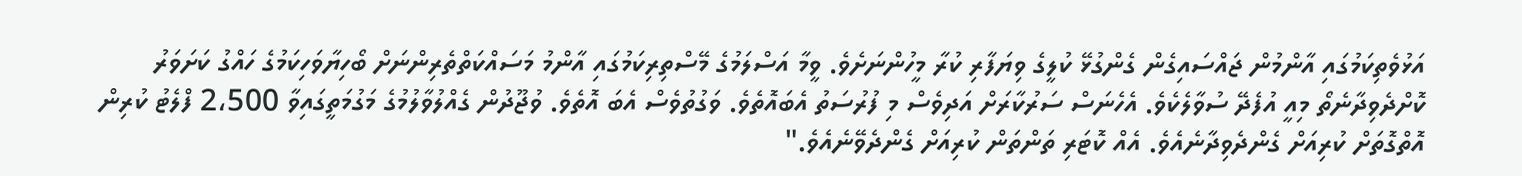އަޅުވެތިކަމުގައި އާންމުން ޖައްސައިގެން ގެންގުޅޭ ކުލީގެ ވިޔަފާރި ކުރާ މީހުންނަށެވެ. ވީމާ އަސްލަމުގެ މޭސްތިރިކަމުގައި އާންމު މަސައްކަތްތެރިންނަށް ބޯހިޔާވަހިކަމުގެ ހައްގު ކަށަވަރު ކޮށްދެވިދާނެތޯ މިއީ އުފެދޭ ސުވާލެކެވެ. އެހެނަސް ސަރުކާރަށް އަދިވެސް މި ފުރުސަތު އެބައޮތެވެ. ވަގުތުވެސް އެބަ އޮތެވެ. ވުޖޫދުން ގެއްލުވާލުމުގެ މަގުމަތީގައިވާ 2،500 ފްލެޓު ކުރިން އޮތްގޮތަށް ކުރިއަށް ގެންދެވިދާނެއެވެ. އެއް ކޮޓަރި ތަންތަން ކުރިއަށް ގެންދެވޭނެއެވެ."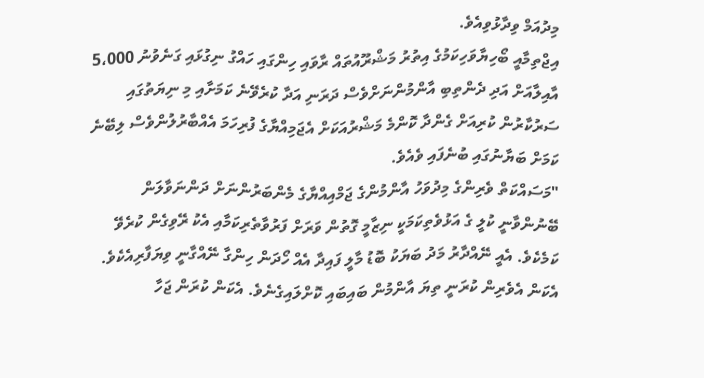މިދުއަމް ވިދާޅުވިއެވެ.
އިޖްތިމާއީ ބޯހިޔާވަހިކަމުގެ އިތުރު މަޝްރޫއުތައް ރާވައި ހިންގައި ހައްގު ނިގުޅައި ގަނެވުނު 5،000 އާއިލާއަށް އަދި ދެންތިބި އާންމުންނަށްވެސް ދަރަނި އަދާ ކުރެވޭނެ ކަމަށާއި މި ނިޔަތުގައި ސަރުކާރުން ކުރިއަށް ގެންދާ ކޮންމެ މަޝްރުއަކަށް އެޖަމިއްޔާގެ ފުރިހަމަ އެއްބާރުލުންވެސް ލިބޭނެ ކަމަށް ބަޔާނުގައި ބުނެފައި ވެއެވެ.
"މަސައްކަތް ވެރިންގެ މިދުވަހު އާންމުންގެ ޖަމްއިއްޔާގެ މެންބަރުންނަށް ދަންނަވާލަން ބޭނުންވާނީ ކުލީ ގެ އަޅުވެތިކަމަކީ ނިޒާމީ ގޮތުން ވަރަށް ފަރުވާތެރިކަމާއި އެކު ރޭވިގެން ކުރެވޭ ކަމެކެވެ. އެއީ ނޭއްދާރު މަދު ބަޔަކު ބޮޑު މާލީ ފައިދާ އެއް ހޯދަން ހިންގާ ނޭއްގާނީ ވިޔަފާރިއެކެވެ. އެކަން އެވެރިން ކުރަނީ ތިޔަ އާންމުން ބައިބައި ކޮށްލައިގެނެވެ. އެކަން ކުރަން ޖަހާ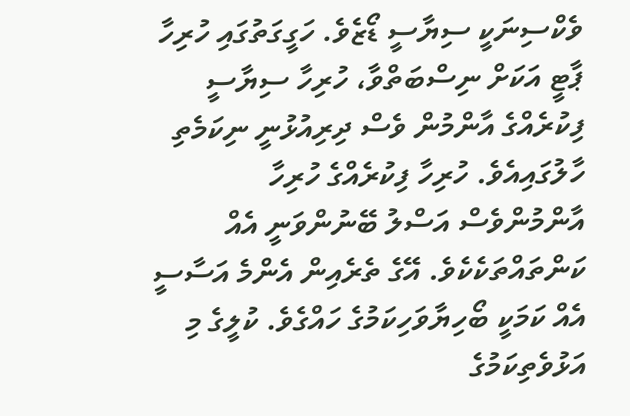ވެކްސިނަކީ ސިޔާސީ ޑޯޒެވެ. ހަގީގަތުގައި ހުރިހާ ޕާޓީ އަކަށް ނިސްބަތްވާ، ހުރިހާ ސިޔާސީ ފިކުރެއްގެ އާންމުން ވެސް ދިރިއުޅުނީ ނިކަމެތި ހާލުގައިއެވެ. ހުރިހާ ފިކުރެއްގެ ހުރިހާ އާންމުންވެސް އަސްލު ބޭނުންވަނީ އެއް ކަންތައްތަކެކެވެ. އޭގެ ތެރެއިން އެންމެ އަސާސީ އެއް ކަމަކީ ބޯހިޔާވަހިކަމުގެ ހައްގެވެ. ކުލީގެ މި އަޅުވެތިކަމުގެ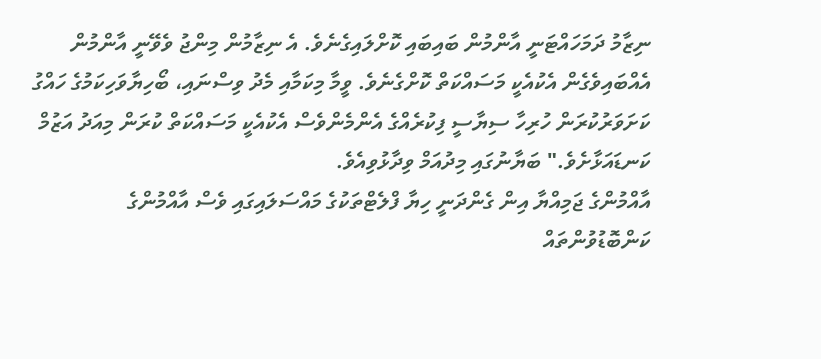ނިޒާމު ދަމަހައްޓަނީ އާންމުން ބައިބައި ކޮށްލައިގެނެވެ. އެ ނިޒާމުން މިންޖު ވެވޭނީ އާންމުން އެއްބައިވެގެން އެކުއެކީ މަސައްކަތް ކޮށްގެނެވެ. ވީމާ މިކަމާއި މެދު ވިސްނައި، ބޯހިޔާވަހިކަމުގެ ހައްގު ކަށަވަރުކުރަން ހުރިހާ ސިޔާސީ ފިކުރެއްގެ އެންމެންވެސް އެކުއެކީ މަސައްކަތް ކުރަން މިއަދު އަޒުމް ކަނޑައަޅާށެވެ." ބަޔާނުގައި މިދުއަމް ވިދާޅުވިއެވެ.
އާއްމުންގެ ޖަމިއްޔާ އިން ގެންދަނީ ހިޔާ ފްލެޓްތަކުގެ މައްސަލައިގައި ވެސް އާއްމުންގެ ކަންބޮޑުވުންތައް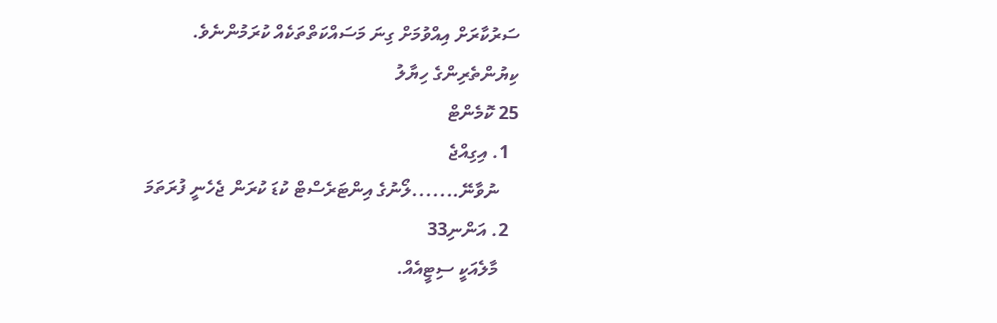ސަރުކާރަށް އިއްވުމަށް ގިނަ މަސައްކަތްތަކެއް ކުރަމުންނެވެ.
ކިޔުންތެރިންގެ ހިޔާލު
25 ކޮމެންޓް
  1. އިގިއްޖެ
    ނުވާނޭ.......ލޯނުގެ އިންޓަރެސްޓް ކުޑަ ކުރަން ޖެހެނީ ފުރަތަމަ
  2. އަންނި33
    މާލެއަކީ ސިޓީއެއް.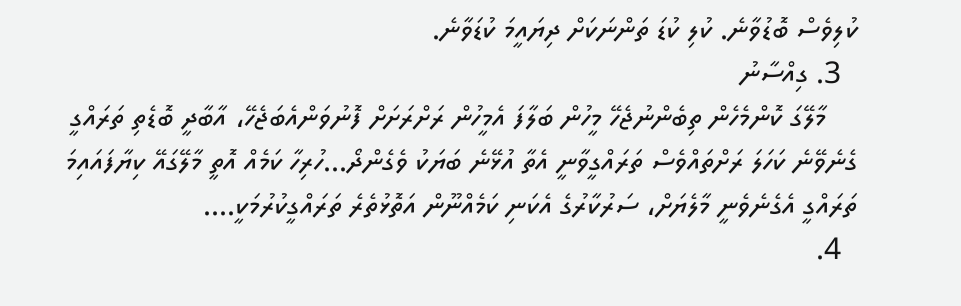ކުލިވެސް ބޮޑުވާނެ. ކުލި ކުޑަ ތަންނަކަށް ދިޔައީމަ ކުޑަވާނެ.
  3. ގިއްސާނު
    މާލޭގަ ކޮންމެހެން ތިބެންނުޖެހޭ މީހުން ބަލާފަ އެމީހުން ރަށްރަށަށް ފޮނުވަންއެބަޖެހޭ، އާބާދީ ބޮޑެތި ތަރައްގީ ގެނެވޭނެ ކަހަލަ ރަށްތައްވެސް ތަރައްގީވާނީ އެތާ އުޅޭނެ ބަޔަކު ވެގެންދޯ...ހުރިހާ ކަމެއް އޮތީ މާލޭގައޭ ކިޔާފައައިމަ ތަރައްގީ އެގެނެވެނީ މާލެޔަށް، ސަރުކާރުގެ އެކަނި ކަމެއްނޫން އަތޮޅުތެރެ ތަރައްގީކުރުމަކީ....
  4.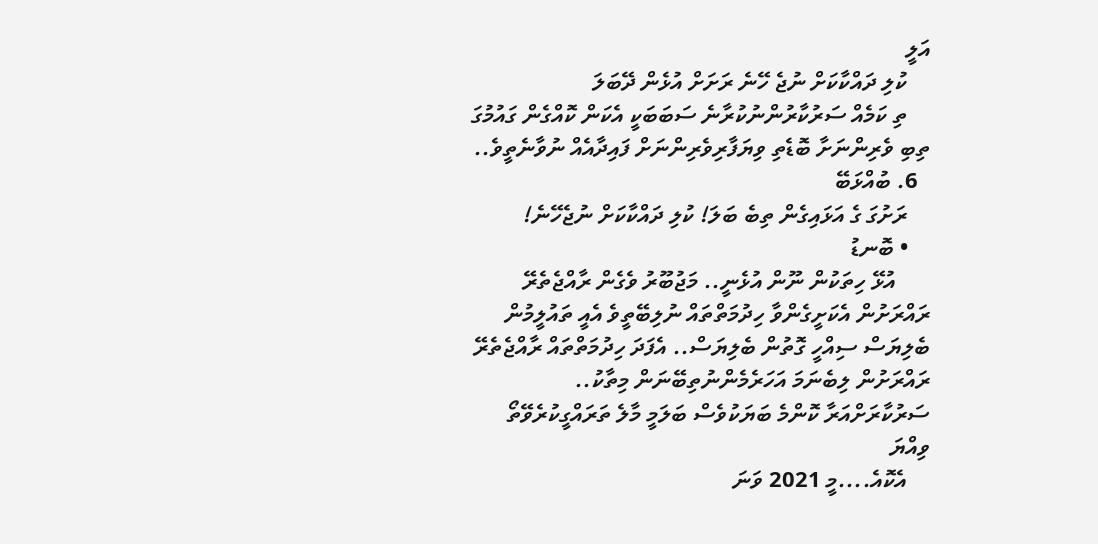އަލީ
    ކުލި ދައްކާކަށް ނުޖެ ހޭނެ ރަށަށް އުޅެން ދޭބަލަ
    ތި ކަމެއް ސަރުކާރުންނުކުރާނެ ސަބަބަކީ އެކަން ކޮއްގެން ގައުމުގަ ތިބި ވެރިންނަށާ ބޮޑެތި ވިޔަފާރިވެރިންނަށް ފައިދާއެއް ނުވާނެތީވެ..
  6. ބުއްޅަބޭ
    ރަށުގަ ގެ އަޅައިގެން ތިބެ ބަލަ! ކުލި ދައްކާކަށް ނުޖެހޭނެ!
    • ބޮނޑު
      އުޅޭ ހިތަކުން ނޫން އުޅެނީ.. މަޖުބޫރު ވެގެން ރާއްޖެތެރޭ ރައްރަށުން އެކަށީގެންވާ ހިދުމަތްތައް ނުލިބޭތީވެ އެއީ ތައުލީމުން ބެލިޔަސް ސިއްހީ ގޮތުން ބެލިޔަސް.. އެފަދަ ހިދުމަތްތައް ރާއްޖެތެރޭ ރައްރަށުން ލިބެނަމަ އަހަރެމެންނުތިބޭނަން މިތާކު.. ސަރުކާރަށްއަރާ ކޮންމެ ބަޔަކުވެސް ބަލަމީ މާލެ ތަރައްގީކުރެވޭތޯ ވިއްޔަ
    އެކޮއެ....މީ 2021 ވަނަ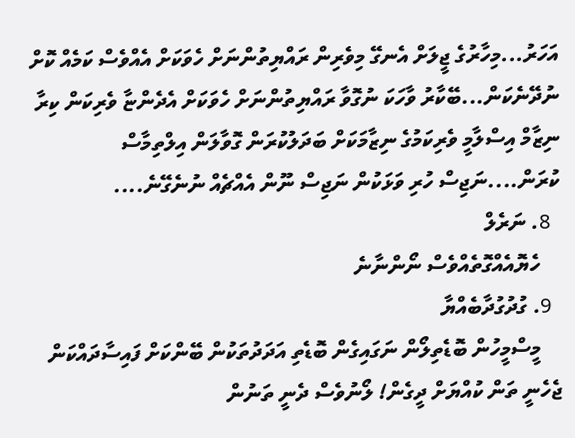އަހަރު...މިހާރުގެ ޖީލަށް އެނގޭ މިވެރިން ރައްޔިތުންނަށް ހެވަކަށް އެއްވެސް ކަމެއް ކޮށް ނުދޭނެކަން...ބޭކާރު ވާހަކަ ނުގޮވާ ރައްޔިތުންނަށް ހެވަކަށް އެދެންޏާ ވެރިކަން ކިރާ ނިޒާމް އިސްލާމީ ވެރިކަމުގެ ނިޒާމަކަށް ބަދަލުކުރަން ގޮވާލަން އިލްތިމާސް ކުރަން....ނަޖިސް ހުރި ވަޅަކުން ނަޖިސް ނޫން އެއްޗެއް ނުނެގޭނެ....
  8. ނަރެލް
    ހެޔޮއެއްގޮތެއްވެސް ނޯންނާނެ
  9. ގުދުގުދާބެއްޔާ
    މީސްމީހުން ބޮޑެތިލޯން ނަގައިގެން ބޮޑެތި އަދަދުތަކުން ބޭންކަށް ފައިސާދައްކަން ޖެހެނީ ތަން ކުއްޔަށް ދީގެން! ލޯނުވެސް ދެނީ ތަނުން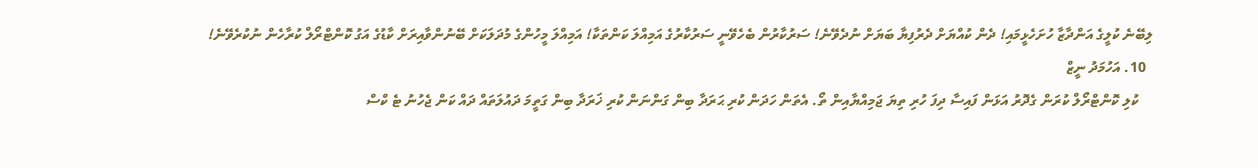ލިބޭނެ ކުލީގެ އަންދާޒާ ހުށަހެޅީމައި! ދެން ކުއްޔަށް ދެރުފިޔާ ބަޔަށް ނުދެވޭނެ! ސަރުކާރުން ބެހެވޭނީ ސަރުކާރުގެ އަމިއްލަ ކަންތަކާ! އަމިއްލަ މީހުންގެ މުދަލަކަށް ބޭނުންވާއިރަށް ކާޑުގެ އަގު ކޮންޓްރޯލް ކުރާހެން ނުކުރެވޭނެ!
  10. އަހުމަދު ނީޒް
    ކުލި ކޮންޓްރޯލް ކުރަން ގެދޮރު އަޅަން ފައިސާ ދިފަ ހުރި ތިޔަ ޖަމިއްޔާއިން ތޯ. އެތަން ހަދަން ކުރި ޙަރަދާ ބިން ގަންނަން ކުރި ޚަރަދާ ބިން ގަތީމަ ދައުލަތައް ދައް ކަން ޖެހުނު ޓެ ކްސް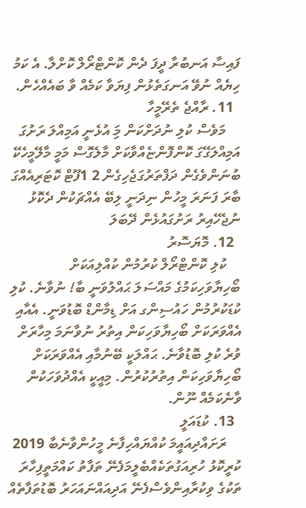ފައިސާ އަނބުރާ ދީފަ ދެން ކޮންޓްރޯލް ކޮށްލާ. އެ ކަމު ހިޔެއް ނުވޭ އަނގަތެޅުން ފިޔަވާ ކަމެއް ވާ ބައެއްހެން.
  11. ރާއްޖެ ތެރޭމީހާ
    މަވެސް ކުލި ނުދަށްކަން މަި އުޅެނީ އަމިއްލަ ރަށުގަ އަމިއްލަގޭގަ ކޮންފޮންޏެއްވާކަށް މާލެގޮސް މަމީ މާލޭމީހެކޭ ބުނަންވެގެން ދަފްތަރުގަޖެހިގެން 2 1ފޫޓް ކޮޓަރިއެއްގަ ބާރަ ފަނަރަ މީހުން ނިދަނީ ލިބޭ އެއްޗަކުން ދެކޮޅު ނުޖެހޭއިރު ރަށުގައުޅެން ދޭބަލަ
  12. މޮޔަސޮރު
    ކުލި ކޮންޓްރޯލް ކުރުމުން ކުއްލިއަކަށް ބޯހިޔާވަހިކަމުގެ މައްސަލަ ޙައްލުވަނީ ބާ! ނުވާނެ. ކުލި ކުޑަކުރުމުން ހައުސިންގ އަށް ޑިމާންޑް ބޮޑުވަނީ. އެއާއި އެއްވަރަކަށް ބޯހިޔާވަހިކަން އިތުރު ނުވާނަމަ މިހާރަށް ވުރެ ކުލި ބޮޑުވާނެ. ޙައްލަކީ ބޭނުމާއި އެއްވަރަކަށް ބޯހިޔާވަހިކަން އިތުރުކުރުން. މިއީކީ އެއްދުވަހަކުން ވާނެކަމެއް ނޫން.
  13. ކުޑައަލީ
    ރަށައްދިއައީމަ ކުއްޔައްހިފާނެ މީހުންވާނެބާ 2019 ކުރީކޮޅު ހުރިއަގުތަކެއްބެލީމަފެނޭ ތަފާތު ކައްމަތީފިހާރަ ތަކުގެ ވިކުރާއިންވެސްފެނޭ އަދިއައްނައަހަރު ބޮޑުތަފާތެއް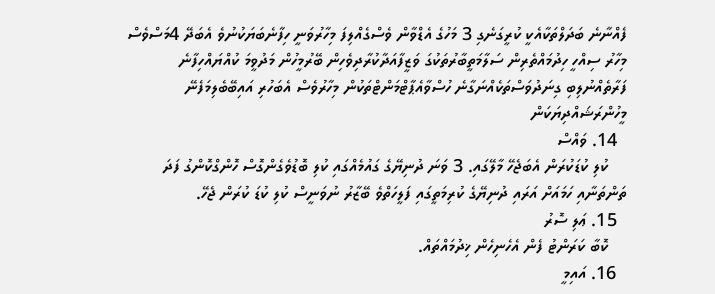ފެއްނާނެ ބަދަލްތަކާއެކީ ކުރީގަނެގި 3 މަހުގެ އެޑްވާން ވެސްގެއްލިފަ މިހާރުވަނީ ހިފާނެބަޔަކުނުވެ އެބަދޭ 4މަސްވެސް މިހާރު ސިއްހީ ހިދުމައްތެރިން ސަލާމަތީބާރުތަކުގަ ވަޒީފާއަދާކުރާދިވެހިން ބޭރުމީހުން މަދުވީމަ ކުއްޔައްހިފާނެ ފަރާތެއްނުލިބި ގިނަދުވަސްތަކެއްނަގާނެ ހުސްވާއެޕާޓްމަންޓްތަކުން މިހާރުވެސް އެބަހުރި އައިބޭބެލިމަފެނޭ މީހުންރަޝައްދިޔަކަން
  14. ވައްސް
    ކުލި ކުޑަކުރަން އެބަޖެހޭ މާލޭގައި. 3 ވަނަ ދުނިޔޭގެ ގައުމެއްގައި ކުލި ބޮޑުވެގެންގޮސް ހޮންގްކޮންގު ފަދަ ތަންތަނާއި ހަމައަށް އަރައި ދުނިޔޭގެ ކުރިމަތީގައި ފަލީހަތްވެ ބޭޒާރު ނުވަނީސް ކުލި ކުޑަ ކުރަން ޖެހޭ.
  15. ޢަލި ސޮރު
    ކޮބާ ކަރަންޓު ފެން އެހެނިހެން ޚިދުމައްތައް.
  16. އައިމީ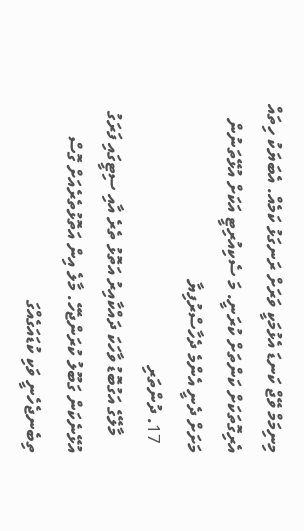މިނިމަމް ވޭޖް ކަނޑަ އެޅުމަކީ ވަރަށް ރަނގަޅު ކަމެއް. އެބަޔަކު ހިތައް އެރިގޮތަކަށް ކަންތަށް ކުރަނީ. މަ ސެކިއުރިޓީ އަކަށް އުޅޭތަނުން މަށަށް ދެނީ އެންމެ ދެހާސްރުފިޔާ
  17. ދުންތަރި
    މާލޭގެ އަގުބޮޑު ވާހަކަ ދައްކާއިރު އަތޮޅު ތެރެ އާއި ސިޓީގައި ފަރަގު އުޅޭނެކަން ގަބޫލު ކުރަންޖެހޭ. މާލެ އިން އަތޮޅުތެރެއަށް ގޮސް ތިބެނޖެހެނީ ވަކި ކުޑައަގެއްގަ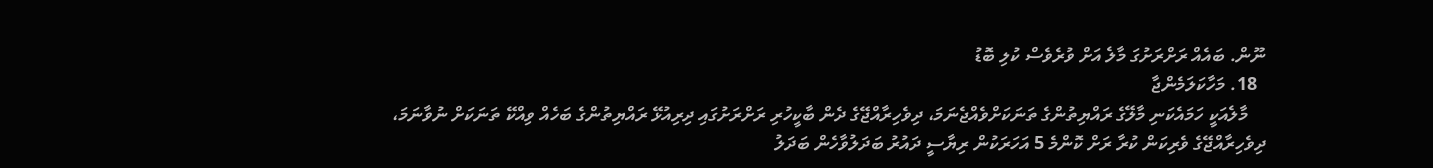ނޫން. ބައެއް ރަށްރަށުގަ މާލެ އަށް ވުރެވެސް ކުލި ބޮޑު
  18. މަހާކަލަމެންޖާ
    މާލެއަކީ ހަމައެކަނި މާލޭގެ ރައްޔިތުންގެ ތަނަކަށްވެއްޖެނަމަ، ދިވެހިރާއްޖޭގެ ދެން ބާކީހުރި ރަށްރަށުގައި ދިރިއުޅޭ ރައްޔިތުންގެ ބަހެއް ވިއްކޭ ތަނަކަށް ނުވާނަމަ، ދިވެހިރާއްޖޭގެ ވެރިކަން ކުރާ ރަށް ކޮންމެ 5 އަހަރަކުން ރިޔާސީ ދައުރު ބަދަލުވާހެން ބަދަލު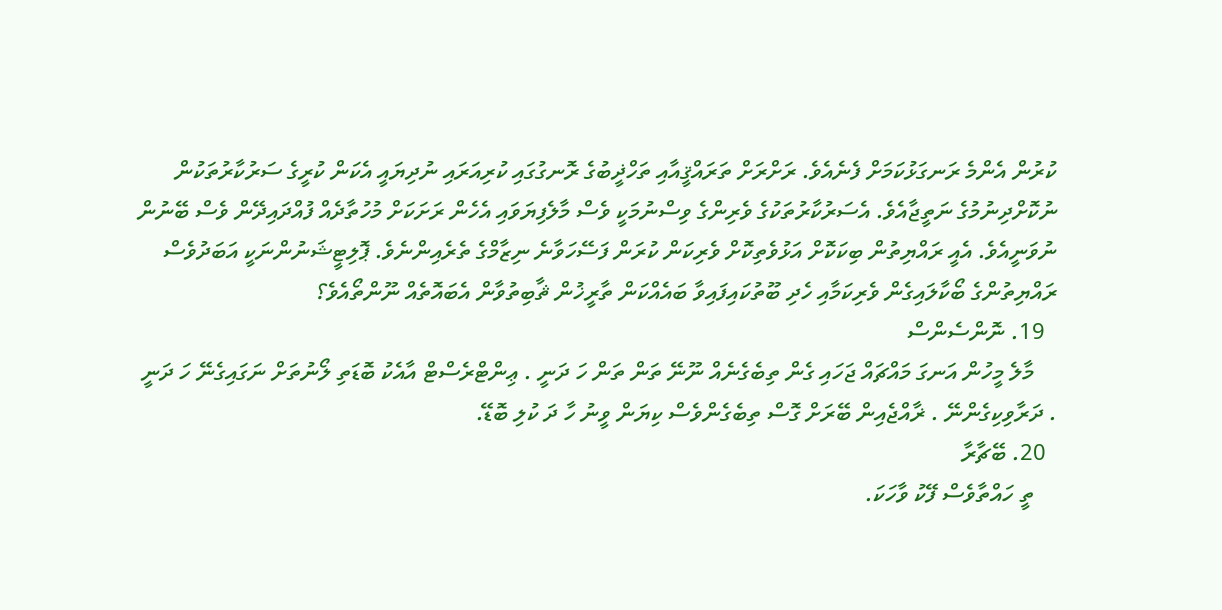ކުރުން އެންމެ ރަނގަޅުކަމަށް ފެނެއެވެ. ރަށްރަށް ތަރައްޤީއާއި ތަހްޛީބުގެ ރޮނގުގައި ކުރިއަރައި ނުދިޔައީ އެކަން ކުރީގެ ސަރުކާރުތަކުން ނުކޮށްދިނުމުގެ ނަތީޖާއެވެ. އެސަރުކާރުތަކުގެ ވެރިންގެ ވިސްނުމަކީ ވެސް މާލެފިޔަވައި އެހެން ރަށަކަށް މުހުތާދެއް ފުއްދައިދޭން ވެސް ބޭނުން ނުވަނީއެވެ. އެއީ ރައްޔިތުން ބިކަކޮށް އަޅުވެތިކޮށް ވެރިކަން ކުރަން ފަސޭހަވާނެ ނިޒާމްގެ ތެރެއިންނެވެ. ޕޮލިޓީޝަނުންނަކީ އަބަދުވެސް ރައްޔިތުންގެ ބޯކާލައިގެން ވެރިކަމާއި ހެދި ބޫތުކައިފައިވާ ބައެއްކަން ތާރީޚުން ޘާބިތުވާން އެބައޮތެއް ނޫންތޯއެވެ؟
  19. ނޮންސެންސް
    މާލެ މީހުން އަނގަ މައްޗައް ޖަހައި ގެން ތިބެގެނެއް ނޫނޭ ތަން ތަން ހަ ދަނީ . ޢިންޓްރެސްޓް އާއެކު ބޮޑަތި ލޯނުތަށް ނަގައިގެނޭ ހަ ދަނީ . ދަރާވިކިގެންނޭ . ޜާއްޖެއިން ބޭރަށް ގޮސް ތިބެގެންވެސް ކިޔަން ވީނު ހާ ދަ ކުލި ބޮޑޭ.
  20. ބޭޗާރާ
    ތީ ހައްތާވެސް ފޭކު ވާހަކަ.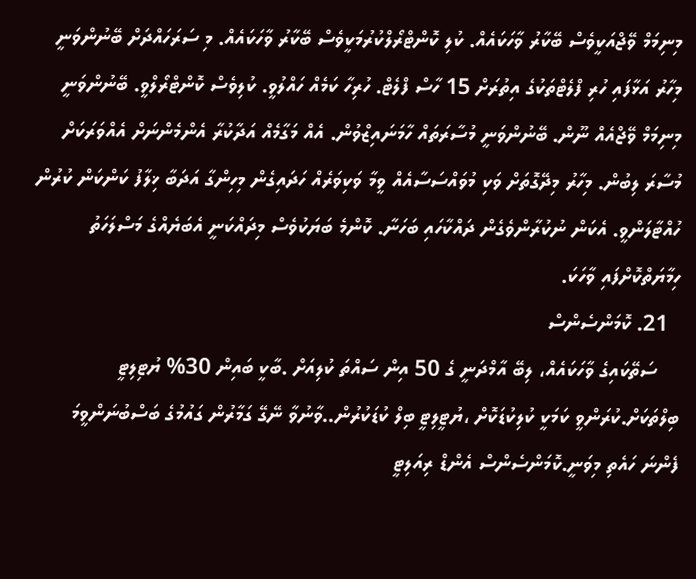މިނިމަމް ވޭޖްއަކީވެސް ބޭކާރު ވާހަކައެއް. ކުލި ކޮންޓްރޯލްކުރުމަކީވެސް ބޭކާރު ވާހަކައެއް. މި ސަރަހައްދަށް ބޭނުންވަނީ މިހާރު އަޅާފައި ހުރި ފްލެޓްތަކުގެ އިތުރަށް 15 ހާސް ފްލެޓް. ހުރިހާ ކަމެއް ހައްލުވީ. ކުލިވެސް ކޮންޓްރޯލްވީ. ބޭނުންވަނީ މިނިމަމް ވޭޖްއެއް ނޫން. ބޭނުންވަނީ މުސާރަތައް ހާމަނައިޒްވުން. އެއް މަގާމެއް އަދާކުރާ އެންމެންނަށް އެއްވަރަކަށް މުސާރަ ލިބުން. މިހާރު މިދޭގޮތަށް ވަކި މުވައްސަސާއެއް ވީމާ ވަކިވަރެއް ހަދައިގެން މިހިންގާ އަދަބާ ޚިލާފު ކަންކަން ކުރުން ހުއްޓާލަންވީ. އެކަން ނުކުރާންވެގެން ދައްކާހައި ބަހަނާ. ކޮންމެ ބަޔަކުވެސް މިދައްކަނީ އެބަޔެއްގެ މަސްލަހަތު ހިމާޔަތްކޮށްފައި ވާހަކަ.
  21. ކޮމަންސެންސް
    ސަތޭކައިގެ ވާހަކައެއް، ލިބޭ އާމްދަނީ ގެ 50 އިން ސައްތަ ކުލިއަށް .ބާކީ ބައިން 30% ޔުޓިލިޓީ ބިލްތަކަށް.ކުރަންވީ ކަމަކީ ކުލިކުޑަކޮށް ،ޔުޓީލިޓީ ބިލް ކުޑަކުރުން..ވާނުވާ ނޭގޭ ގަމާރުން ގައުމުގެ ބަސްބުނަންވީމަ ފެންނަ ހައެތި މިވަނީ.ކޮމަންސެންސް އެންޑް ރިއަލިޓީ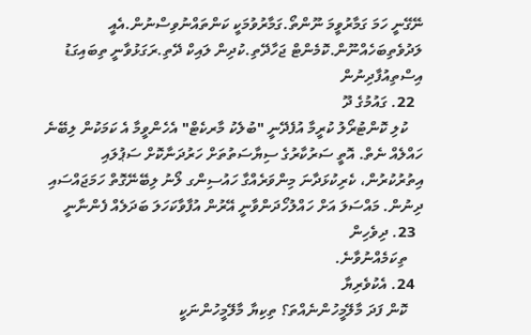ނޭގޭނީ ހަމަ ގަމާރުވީމަ ނޫންތޯ.ގަމާރުވުމަކީ ކަންތައްނުވިސްނުން.އެއީ ލަދުވެތިބަހެއްނޫން.ކޮމެންޓް ޖަހާދޭތި.ކުދިން ލައިކް ދޭތި.ރަގަޅުވާނީ ތިބައިގަޑު އިސްތިއުފާދިނުން
  22. ގައުމުގެ ދޫ
    ކުލި ކޮންޓުރޯލު ކުރީމާ އުފެދޭނީ "ބުލެކު މާރކެޓް" އެހެންވީމާ އެ ކަމަކުން ލިބޭނެ ހައްލެއް ނެތް. އޮތީ ސަރުކާރުގެ ސިޔާސަތުތަށް ހަރުދަނާކޮށް ސަޕުލައި އިތުރުކުރުން، ކެރިކުޅަދާނަ މިންވަރެއްގާ ހައުސިންގ ލޯނު ލިބޭނޭގޮތް ހަމަޖައްސައި ދިނުން. މައްސަލަ އަށް ހައްލުހޯދަންވާނީ އޭރުން އުފާވާކަހަލަ ބަދަލެއް ފެންނާނީ
  23. ދިވެހިން
    ތިކަމެއްނުވާނެ.
  24. އެކުވެރިޔާ
    ކޮން ފަދަ މާލޭމީހުންނެއްތަ؟ ތިކިޔާ މާލޭމީހުންނަކީ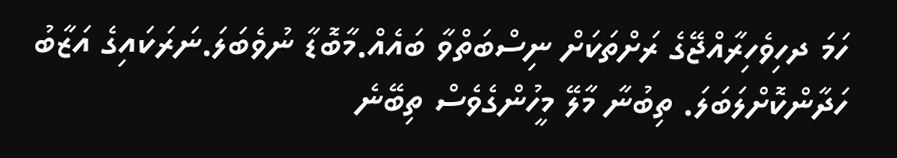ހަމަ ދހިވެހިރާއްޖޭގެ ރަށްތަކަށް ނިސްބަތްވާ ބައެއް.މާބޮޑާ ނުވެބަލަ.ނަރަކައިގެ އަޒާބު ހަދާންކޮށްލަބަލަ. ތިބުނާ މާލޭ މީހުންގެވެސް ތިބޭނެ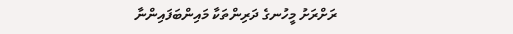ރަށްރަށު މީހުނގެ ދަރިންތަކާ މައިންބަފައިންނާ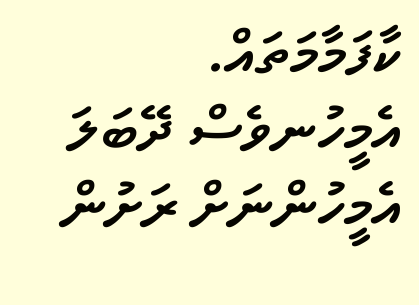ކާފަމާމަތައް. އެމީހުނވެސް ދޭބަލަ އެމީހުންނަށް ރަށުން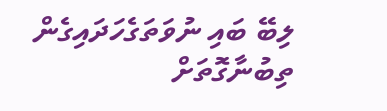ލިބޭ ބައި ނުވަތަގެހަދައިގެން ތިބުނާގޮތަށް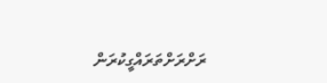ރަށްރަށްތަރައްގީކުރަން